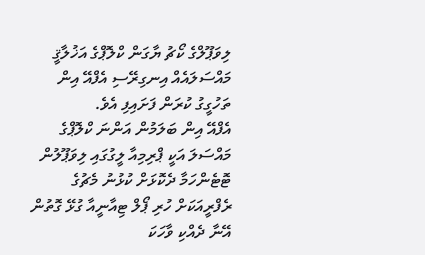ލިވަޕޫލްގެ ކޯޗު ޔާގަން ކްލޮޕްގެ އަޚުލާޤީ މައްސަލައެއް އިނގިރޭސި އެފްއޭ އިން ތަހުގީގު ކުރަން ފަށައިފި އެވެ.
އެފްއޭ އިން ބަލަމުން އަންނަ ކްލޮޕްގެ މައްސަލަ އަކީ ޕްރިމިއާ ލީގުގައި ލިވަޕޫލުން ޓޮޓެންހަމާ ދެކޮޅަށް ކުޅުނު މެޗުގެ ރެފްރީއަކަށް ހުރި ޕޯލް ޓިއާނީއާ ގުޅޭ ގޮތުން އޭނާ ދެއްކި ވާހަކަ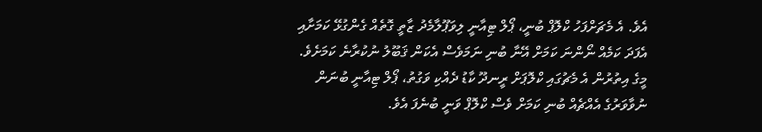އެވެ. އެ މެޗަށްފަހު ކްލޮޕް ބުނީ، ޕޯލް ޓިއާނީ ލިވަޕޫލާމެދު ޒާތީ ގޮތެއް ގެންގުޅޭ ކަމަށާއި އެފަދަ ކަމެއް ނޯންނަ ކަމަށް އޭނާ ބުނި ނަމަވެސް އެކަން ޤަބޫލު ނުކުރާނެ ކަމަށެވެ. މީގެ އިތުރުން އެ މެޗުގައި ކްލޮޕަށް ރީނދޫ ކާޑު ދެއްކި ވަގުތު، ޕޯލް ޓިއާނީ ބުނަން ނުވާވަރުގެ އެއްޗެއް ބުނި ކަމަށް ވެސް ކްލޮޕް ވަނީ ބުނެފަ އެވެ.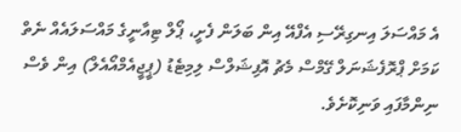އެ މައްސަލަ އިނގިރޭސި އެފްއޭ އިން ބަލަން ފެށީ، ޕޯލް ޓިއާނީގެ މައްސަލައެއް ނެތް ކަމަށް ޕްރޮފެޝަނަލް ގޭމްސް މެޗު އޮފިޝަލްސް ލިމިޓެޑު (ޕީޖީއެމްއޯއެލް) އިން ވެސް ނިންމާފައި ވަނިކޮށެވެ.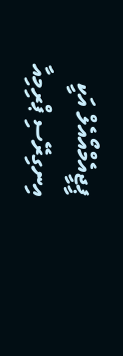ޕީޖީއެމްއޯއެލް އަކީ އިނގިރޭސި ޕްރިމިއާ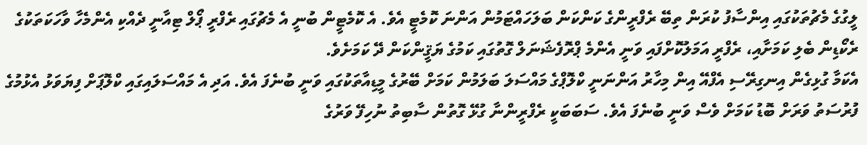ލީގުގެ މެޗުތަކުގައި އިންސާފު ކުރަން ތިބޭ ރެފްރީންގެ ކަންކަން ބަލަހައްޓަމުން އަންނަ ކޮމެޓީ އެވެ. އެ ކޮމެޓީން ބުނީ އެ މެޗުގައި ރެފްރީ ޕޯލް ޓިއާނީ ދެއްކި އެންމެހާ ވާހަކަތަކުގެ ރެކޯޑިން ބެލި ކަމަށާއި، ރެފްރީ އަމަލުކޮށްފައި ވަނީ އެންމެ ޕްރޮފެޝަނަލް ގޮތުގައި ކަމުގެ ޔަޤީންކަން ދޭ ކަމަށެވެ.
އެކަމާ ގުޅިގެން އިނގިރޭސި އެފްއޭ އިން މިހާރު އަންނަނީ ކްލޮޕްގެ މައްސަލަ ބަލަމުން ކަމަށް ބޭރުގެ މީޑިއާތަކުގައި ވަނީ ބުނެފަ އެވެ. އަދި އެ މައްސަލައިގައި ކްލޮޕަށް ފިޔަވަޅު އެޅުމުގެ ފުރުސަތު ވަރަށް ބޮޑު ކަމަށް ވެސް ވަނީ ބުނެފަ އެވެ. ސަބަބަކީ ރެފްރީންނާ ގުޅޭ ގޮތުން ސާބިތު ނުހިފޭ ވަރުގެ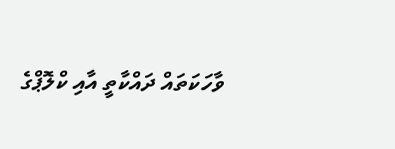ވާހަކަތައް ދައްކާތީ އާއި ކްލޮޕްގެ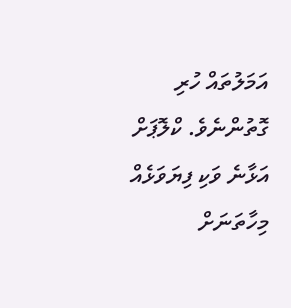އަމަލުތައް ހުރި ގޮތުންނެވެ. ކްލޮޕަށް އަޅާނެ ވަކި ފިޔަވަޅެއް މިހާތަނަށް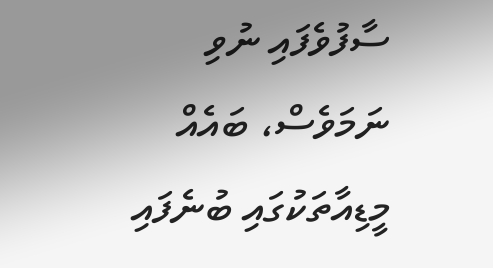ސާފުވެފައި ނުވި ނަމަވެސް، ބައެއް މީޑިއާތަކުގައި ބުނެފައި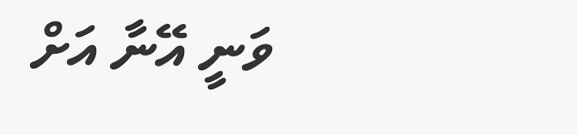ވަނީ އޭނާ އަށް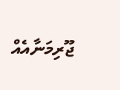ޖޫރިމަނާއެއް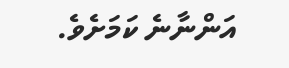އަންނާނެ ކަމަށެވެ.